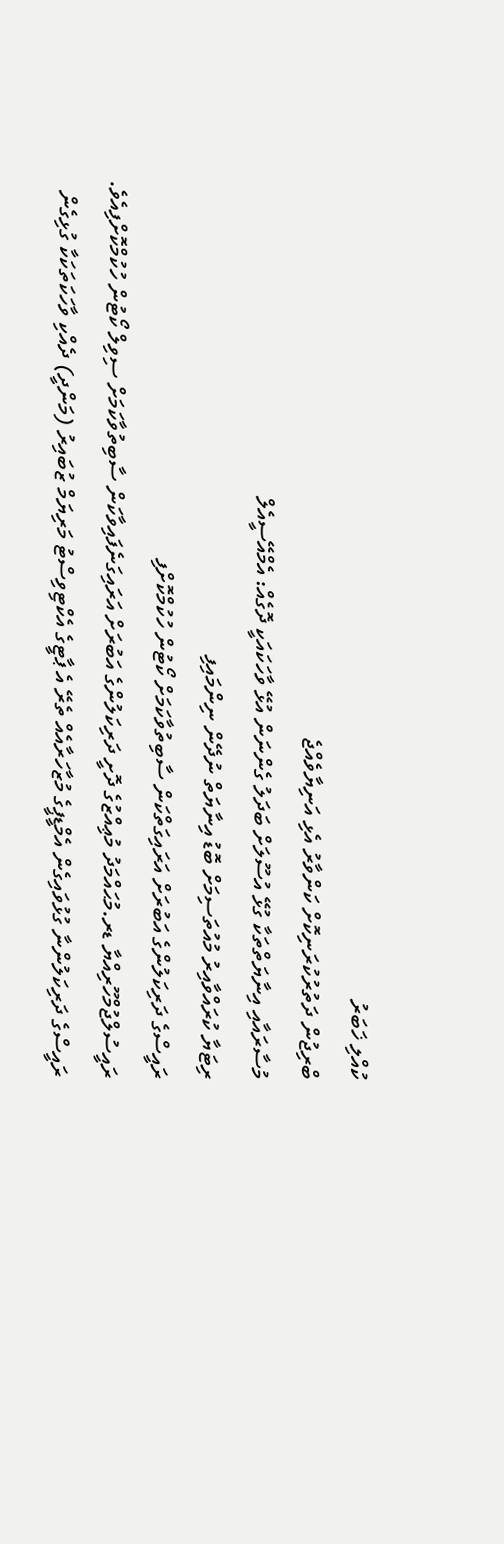ކުއްލި ޚަބަރު
ބްރިޖުން ދަތުރުކުރަނިކޮށް ކަންވާރު އެޅި އަނިޔާވެއްޖެ
މުސާރައާއި އިނާޔަތްތަކާ ގުޅޭ އުސޫލަށް ބަދަލު ގެންނަން އުޅޭ ވާހަކައަކީ ދޮގެއް: އެމްއޭސީއެލް
ރިޓަޔާ ކުރައްވާއިރު މުއުތަސިމަށް ބޮޑު އިނާޔަތް ނުދޭން ނިންމައިފި
ރައީސްގެ ދަރިކަލުންގެ އަބުރަށް އަރައިގަތްކަން ސާބިތުވާކަމަށް ކޯޓުން ހުކުމްކޮށްފި
ރައީސުލްޖުމްހޫރިއްޔާ ޑރ.މުޙައްމަދު މުޢިއްޒުގެ ދޮށީ ދަރިކަލުންގެ އަބުރަށް އަރައިގަނެފައިވާކަން ސާބިތުވާކަމަށް ސިވިލް ކޯޓުން ހުކުމްކޮށްފިއެވެ.
ރައީސްގެ ދަރިކަލުންނާ ގުޅުވައިގެން އެމްޑީޕީގެ މުޒާހަރާއެއް ތެރޭ އެ ޕާޓީގެ އެކްޓިވިސްޓު މަރިޔަމް ޒުބައިރު (މަންދީ) ދެއްކި ވާހަކަތަކަކާ ގުޅިގެން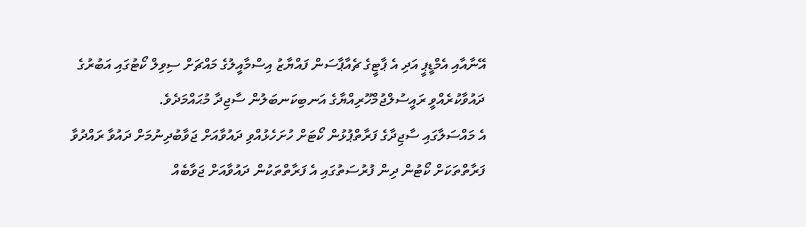އޭނާއާއި އެމްޑީޕީ އަދި އެ ޕާޓީގެ ޗެއާޕާސަން ފައްޔާޒު އިސްމާއީލުގެ މައްޗަށް ސިވިލް ކޯޓުގައި އަބުރުގެ ދައުވާކުރެއްވީ ރައީސުލްޖުމްހޫރިއްޔާގެ އަނބިކަނބަލުން ސާޖިދާ މުޙައްމަދެވެ.
އެ މައްސަލާގައި ސާޖިދާގެ ފަރާތްޕުޅުން ކޯޓަށް ހުށަހެޅުއްވި ދައުވާއަށް ޖަވާބުދިނުމަށް ދައުވާ ރައްދުވާ ފަރާތްތަކަށް ކޯޓުން ދިން ފުރުސަތުގައި އެ ފަރާތްތަކުން ދައުވާއަށް ޖަވާބެއް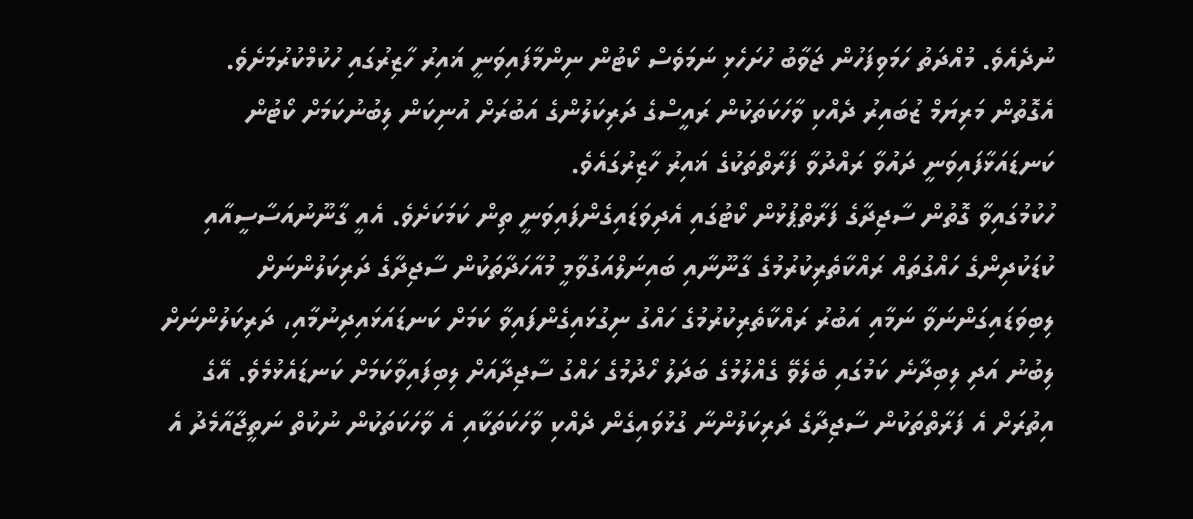ނުދެއެވެ. މުއްދަތު ހަމަވިފަހުން ޖަވާބު ހުށަހެޅި ނަމަވެސް ކޯޓުން ނިންމާފައިވަނީ ޣައިރު ހާޒިރުގައި ހުކުމްކުރުމަށެވެ.
އެގޮތުން މަރިޔަމް ޒުބައިރު ދެއްކި ވާހަކަތަކުން ރައީސްގެ ދަރިކަލުންގެ އަބުރަށް އުނިކަން ލިބުނުކަމަށް ކޯޓުން ކަނޑައަޅާފައިވަނީ ދައުވާ ރައްދުވާ ފަރާތްތަކުގެ ޣައިރު ހާޒިރުގައެވެ.
ހުކުމުގައިވާ ގޮތުން ސާޖިދާގެ ފަރާތްޕުޅުން ކޯޓުގައި އެދިވަޑައިގެންފައިވަނީ ތިން ކަމަކަށެވެ. އެއީ ގާނޫނުއަސާސީއާއި ކުޑަކުދިންގެ ހައްގުތައް ރައްކާތެރިކުރުމުގެ ގާނޫނާއި ބައިނަލްއަގުވާމީ މުއާހަދާތަކުން ސާޖިދާގެ ދަރިކަލުންނަށް ލިބިވަޑައިގަންނަވާ ނަމާއި އަބުރު ރައްކާތެރިކުރުމުގެ ހައްގު ނިގުޅައިގެންފައިވާ ކަމަށް ކަނޑައަޅައިދިނުމާއި، ދަރިކަލުންނަށް ލިބުނު އަދި ލިބިދާނެ ކަމުގައި ބެލެވޭ ގެއްލުމުގެ ބަދަލު ހޯދުމުގެ ހައްގު ސާޖިދާއަށް ލިބިފައިވާކަމަށް ކަނޑައެޅުމެވެ. އޭގެ އިތުރަށް އެ ފަރާތްތަކުން ސާޖިދާގެ ދަރިކަލުންނާ ގުޅުވައިގެން ދެއްކި ވާހަކަތަކާއި އެ ވާހަކަތަކުން ނުކުތް ނަތީޖާއާމެދު އެ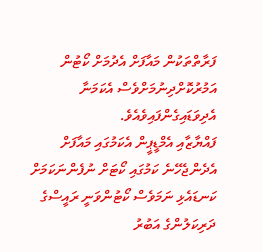ފަރާތްތަކުން މައާފަށް އެދުމަށް ކޯޓުން އަމުރުކޮށްދިނުމަށްވެސް އެކަމަނާ އެދިވަޑައިގެންފައިވެއެވެ.
ފައްޔާޒާއި އެމްޑީޕީން އެކަމުގައި މައާފަށް އެދެންޖެހޭނެ ކަމުގައި ކޯޓަށް ނުފެންނަކަމަށް ކަނޑައެޅި ނަމަވެސް ކޯޓުންވަނީ ރައީސްގެ ދަރިކަލުންގެ އަބުރު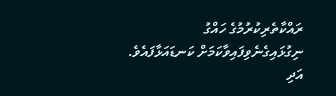ރައްކާތެރިކުރުމުގެ ހައްގު ނިގުޅައިގެނެވިފައިވާކަމަށް ކަނޑައަޅާފައެވެ. އަދި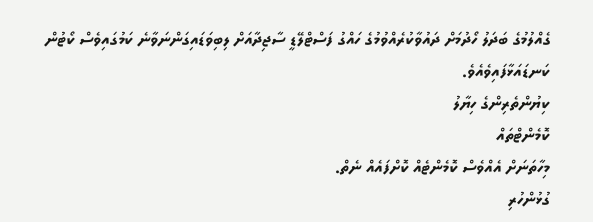ގެއްލުމުގެ ބަދަލު ހޯދުމަށް ދައުވާކުރެއްވުމުގެ ހައްގު ފަސްޓްލޭޑީ ސާޖިދާއަށް ލިބިވަޑައިގަންނަވާނެ ކަމުގައިވެސް ކޯޓުން ކަނޑައަޅާފައިވެއެވެ.
ކިޔުންތެރިންގެ ހިޔާލު
ކޮމެންޓްތައް
މިހާތަނަށް އެއްވެސް ކޮމެންޓެއް ކޮށްފައެއް ނެތް.
ގުޅުންހުރި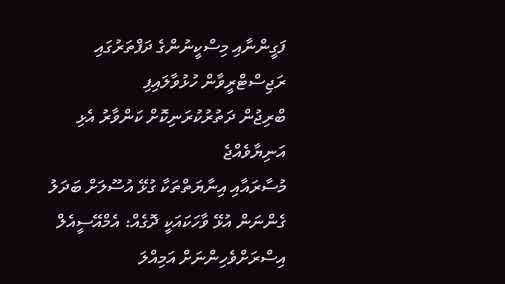ފަގީންނާއި މިސްކީނުންގެ ދަފްތަރުގައި ރަޖިސްޓްރީވާން ހުޅުވާލައިފި
ބްރިޖުން ދަތުރުކުރަނިކޮށް ކަންވާރު އެޅި އަނިޔާވެއްޖެ
މުސާރައާއި އިނާޔަތްތަކާ ގުޅޭ އުސޫލަށް ބަދަލު ގެންނަން އުޅޭ ވާހަކައަކީ ދޮގެއް: އެމްއޭސީއެލް
އިސްރަށްވެހިންނަށް އަމިއްލަ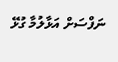ނަފްސަށް އަޅާލުމާ ގުޅޭ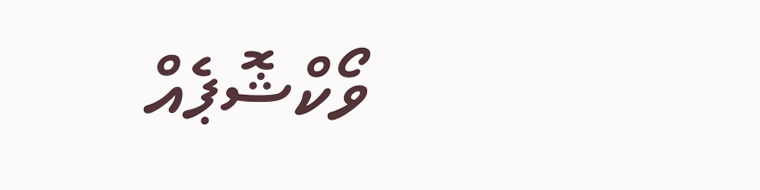ވޯކްޝޮޕެއް